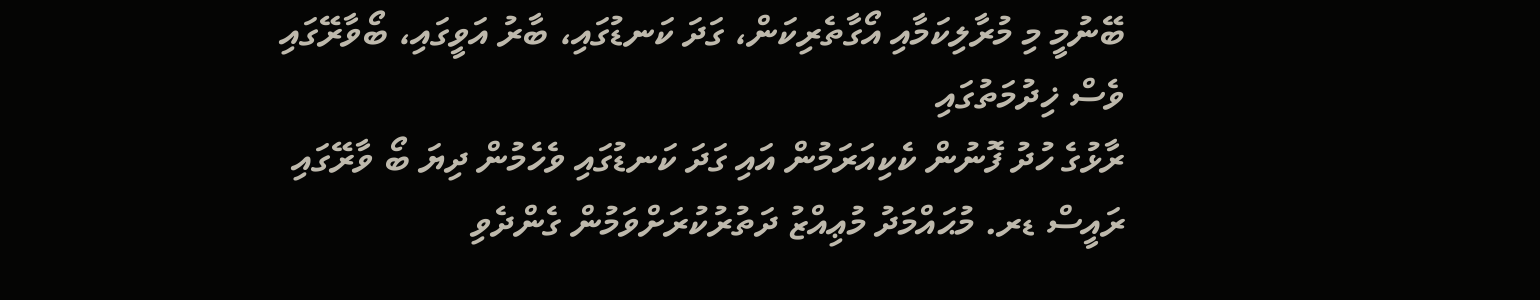ބޭނުމީ މި މުރާލިކަމާއި އޯގާތެރިކަން، ގަދަ ކަނޑުގައި، ބާރު އަވީގައި، ބޯވާރޭގައި ވެސް ޚިދުމަތުގައި
ރާޅުގެ ހުދު ފޮނުން ކެކިއަރަމުން އައި ގަދަ ކަނޑުގައި ވެހެމުން ދިޔަ ބޯ ވާރޭގައި ރައީސް ޑރ. މުޙައްމަދު މުޢިއްޒު ދަތުރުކުރަށްވަމުން ގެންދެވި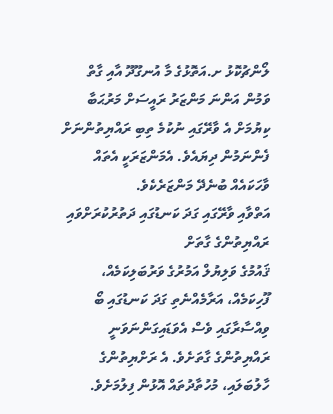ލޯންޗުކޮޅު ށ.އަތޮޅުގެ މާ އުނގޫދޫ އާއި ގާތް ވަމުން އަންނަ މަންޒަރު ރައީސަށް މަރުޙަބާ ކިޔުމަށް އެ ވާރޭގައި ނުކުމެ ތިބި ރައްޔިތުންނަށް ފެންނަމުން ދިޔައެވެ. އެމަންޒަރަކީ އެތައް ވާހަކައެއް ބުނެދޭ މަންޒަރެކެވެ.
އަތްވާއި ވާރޭގައި ގަދަ ކަނޑުގައި ދަތުރުކުރަށްވައި ރައްޔިތުންގެ ގާތަށް
ޤައުމުގެ ވަލިޔުލް އަމުރުގެ ވަރުބަލިކަމެއް، ފޫހިކަމެއް، އަރާމެއްނެތި ގަދަ ކަނޑުގައި ބޯ ވިއްސާރާގައި ވެސް އެވަޑައިގަންނަވަނީ ރައްޔިތުންގެ ގާތަށެވެ. އެ ރަށްޔިތުންގެ ހާލުބަލައި، މުހުތާދުތައް އޮޅުން ފިލުމަށެވެ.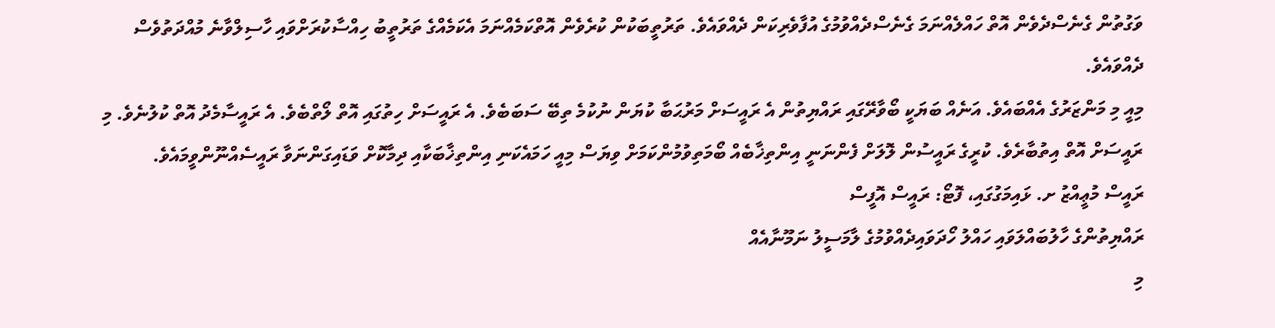ވަގުތުން ގެނެސްދެވެން އޮތް ހައްލެއްނަމަ ގެނެސްދެއްވުމުގެ އުފާވެރިކަން ދެއްވައެވެ. ތަރުތީބަކުން ކުރެވެން އޮތްކަމެއްނަމަ އެކަމެއްގެ ތަރުތީބު ހިއްސާކުރަށްވައި ހާސިލްވާނެ މުއްދަތުވެސް ދެއްވައެވެ.
މިއީ މި މަންޒަރުގެ އެއްބައެވެ. އަނެއް ބަޔަކީ ބޯވާރޭގައި ރައްޔިތުން އެ ރައީސަށް މަރުޙަބާ ކުޔަން ނުކުމެ ތިބޭ ސަބަބެވެ. އެ ރައީސަށް ހިތުގައި އޮތް ލޯތްބެވެ. އެ ރައީސާމެދު އޮތް ކުލުނެވެ. މި ރައީސަށް އޮތް އިތުބާރެވެ. ކުރީގެ ރައީސުން ލޮލަށް ފެންނަނީ އިންތިޚާބެއް ބޯމަތިވުމުންކަމަށް ވިޔަސް މިއީ ހަމައެކަނި އިންތިޚާބަކާއި ދިމާކޮށް ވަޑައިގަންނަވާ ރައީސެއްނޫންވީމައެވެ.
ރައީސް މުޢީއްޒު ށ. ޅައިމަގުގައި، ފޮޓޯ: ރައީސް އޮފީސް
ރައްޔިތުންގެ ހާލުބައްލަވައި ހައްލު ހޯދަވައިދެއްވުމުގެ ލާމަސީލު ނަމޫނާއެއް
މި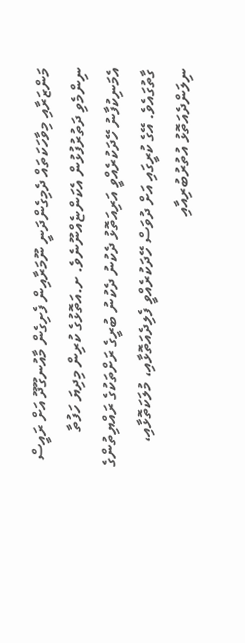މަންޒަރާއި މިވާހަކަތައް ދެމިގެންދަނީ ނޫމަރާއިން ފެށިގެން މާއުނގޫދޫ އަށް ރައީސް ނިންމެވި ދަތުރުފުޅުން އެކަންޏެއްނޫނެވެ. ށ.އަތޮޅުގެ ކުރިން މިދިޔަ ހަފުތާ އެމަނިކުފާނު ހޭދަކުރެއްވީ އަރިއަތޮޅު ދެކުނު ދެކުނު ބުރީގެ ރަށްތަކުގެ ރައްޔިތުންގެ ގާތުގައެވެ. އޭގެ ކުރީގައި އަށް ދުވަސް ހޭދަކުރެއްވީ ފެލިދެއަތޮޅާއި، މުލަކަތޮޅާއި، ނިލަންދެއަތޮޅު އުތުރުބުރިއާއި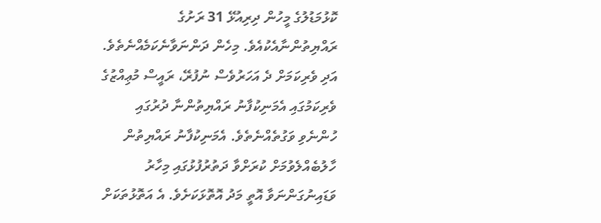ކޮޅުމަޑުލުގެ މީހުން ދިރިއުޅޭ 31 ރަށުގެ ރައްޔިތުންނާއެކުއެވެ. މިހެން ދަންނަވާނެކަމެއްނެތެވެ. އަދި ވެރިކަމަށް ދެ އަހަރުވެސް ނުފުރޭ، ރައީސް މުޢިއްޒުގެ ވެރިކަމުގައި އެމަނިކުފާނު ރައްޔިތުންނާ ދުރުގައި ހުންނެވި ވަގުތެއްނެތެވެ. އެމަނިކުފާނު ރައްޔިތުން ހާލުބެއްލެވުމަށް ކުރަށްވާ ދަތުރުފުޅުގައި މިހާރު ވަޑައިނުގަންނަވާ އޮތީ މަދު އޮތޮޅަކަށެވެ. އެ އަތޮޅުތަކަށް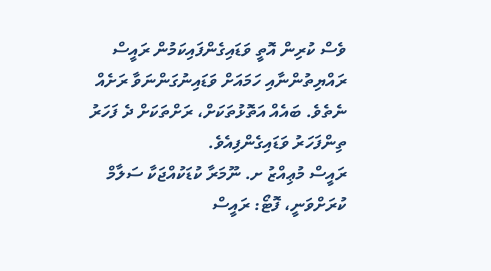ވެސް ކުރިން އޮތީ ވަޑައިގެންފައިކަމުން ރައީސް ރައްޔިތުންނާއި ހަމައަށް ވަޑައިނުގަންނަވާ ރަށެއް ނެތެވެ. ބައެއް އަތޮޅުތަކަށް، ރަށްތަކަށް ދެ ފަހަރު ތިންފަހަރު ވަޑައިގެންފިއެވެ.
ރައީސް މުޢިއްޒު ށ. ނޫމަރާ ކުޑަކުއްޖަކާ ސަލާމް ކުރަށްވަނީ، ފޮޓޯ: ރައީސް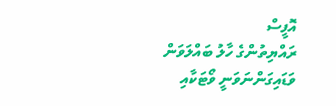އޮފީސް
ރައްޔިތުންގެ ހާލު ބައްލަވަން ވަޑައިގަންނަވަނީ ވޯޓަކާއި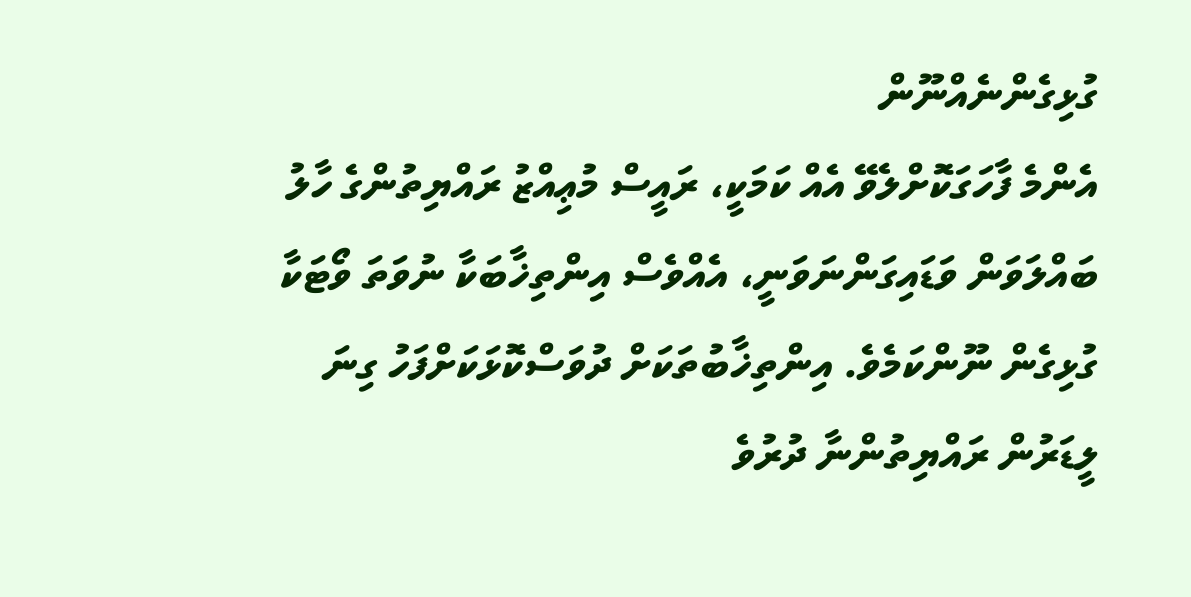ގުޅިގެންނެއްނޫން
އެންމެ ފާހަގަކޮށްލެވޭ އެއް ކަމަކީ، ރައީސް މުޢިއްޒު ރައްޔިތުންގެ ހާލު ބައްލަވަން ވަޑައިގަންނަވަނީ، އެއްވެސް އިންތިޚާބަކާ ނުވަތަ ވޯޓަކާ ގުޅިގެން ނޫންކަމެވެ. އިންތިޚާބުތަކަށް ދުވަސްކޮޅަކަށްފަހު ގިނަ ލީޑަރުން ރައްޔިތުންނާ ދުރުވެ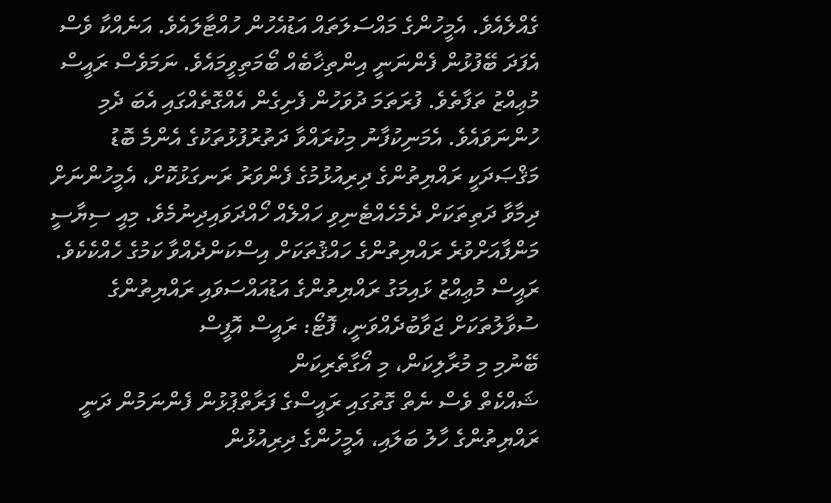ގެއްލެއެވެ. އެމީހުންގެ މައްސަލަތައް އަޑުއެހުން ހުއްޓާލައެވެ. އަނެއްކާ ވެސް އެފަދަ ބޭފުޅުން ފެންނަނީ އިންތިޚާބެއް ބޯމަތިވީމައެވެ. ނަމަވެސް ރައީސް މުޢިއްޒު ތަފާތެވެ. ފުރަތަމަ ދުވަހުން ފެށިގެން އެއްގޮތެއްގައި އެބަ ދެމި ހުންނަވައެވެ. އެމަނިކުފާނު މިކުރައްވާ ދަތުރުފުޅުތަކުގެ އެންމެ ބޮޑު މަޤްޞަދަކީ ރައްޔިތުންގެ ދިރިއުޅުމުގެ ފެންވަރު ރަނގަޅުކޮށް، އެމީހުންނަށް ދިމާވާ ދަތިތަކަށް ދެމެހެއްޓެނިވި ހައްލެއް ހޯއްދަވައިދިނުމެވެ. މިއީ ސިޔާސީ މަންފާއަށްވުރެ ރައްޔިތުންގެ ހައްޤުތަކަށް އިސްކަންދެއްވާ ކަމުގެ ހެއްކެކެވެ.
ރައީސް މުޢިއްޒު ޅައިމަގު ރައްޔިތުންގެ އަޑުއައްސަވައި ރައްޔިތުންގެ ސުވާލުތަކަށް ޖަވާބުދެއްވަނީ، ފޮޓޯ: ރައީސް އޮފީސް
ބޭނުމި މި މުރާލިކަން، މި އޯގާތެރިކަން
ޝައްކެތް ވެސް ނެތް ގޮތުގައި ރައީސްގެ ފަރާތްޕުޅުން ފެންނަމުން ދަނީ ރައްޔިތުންގެ ހާލު ބަލައި، އެމީހުންގެ ދިރިއުޅުން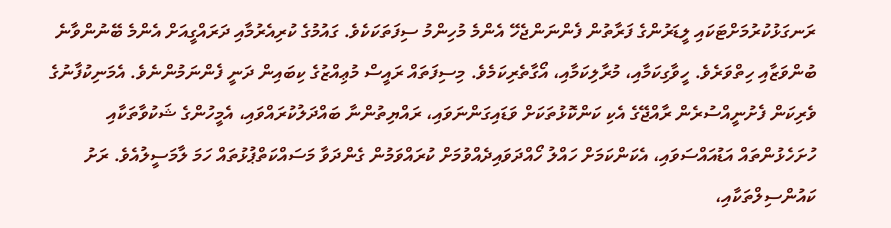ރަނގަޅުކުރުމަށްޓަކައި ލީޑަރުންގެ ފަރާތުން ފެންނަންޖެހޭ އެންމެ މުހިންމު ސިފަތަކަކެވެ. ގައުމުގެ ކުރިއެރުމާއި ދަރައްގީއަށް އެންމެ ބޭނުންވާނެ ބުންވަޒާއި ހިތްވަރެވެ. ހީވާގިކަމާއި، މުރާލިކަމާއި، އޯގާތެރިކަމެވެ. މިސިފަތައް ރައީސް މުޢިއްޒުގެ ކިބައިން ދަނީ ފެންނަމުންނެވެ. އެމަނިކުފާނުގެ ވެރިކަން ފެށުނީއްސުރެން ރާއްޖޭގެ އެކި ކަންކޮޅުތަކަށް ވަޑައިގަންނަވައި، ރައްޔިތުންނާ ބައްދަލުކުރައްވައި، އެމީހުންގެ ޝަކުވާތަކާއި ހުށަހެޅުންތައް އަޑުއައްސަވައި، އެކަންކަމަށް ހައްލު ހޯއްދަވައިދެއްވުމަށް ކުރައްވަމުން ގެންދަވާ މަސައްކަތްޕުޅުތައް ހަމަ ލާމަސީލުއެވެ. ރަށު ކައުންސިލްތަކާއި،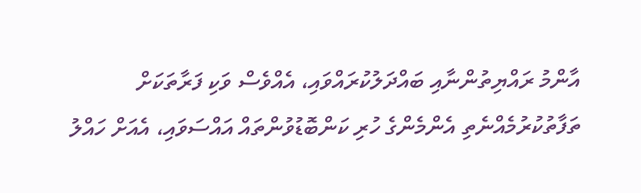އާންމު ރައްޔިތުންނާއި ބައްދަލުކުރައްވައި، އެއްވެސް ވަކި ފަރާތަކަށް ތަފާތުކުރުމެއްނެތި އެންމެންގެ ހުރި ކަންބޮޑުވުންތައް އައްސަވައި، އެއަށް ހައްލު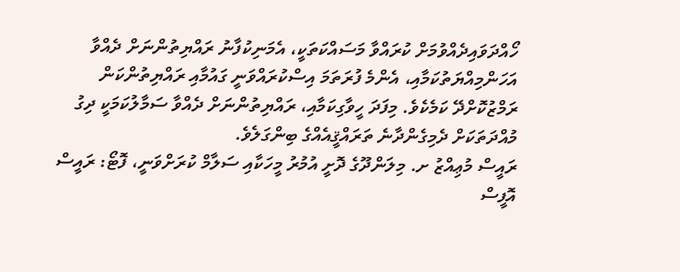ހޯއްދަވައިދެއްވުމަށް ކުރައްވާ މަސައްކަތަކީ، އެމަނިކުފާނު ރައްޔިތުންނަށް ދެއްވާ އަހަންމިއްޔަތުކަމާއި، އެންމެ ފުރަތަމަ އިސްކުރައްވަނީ ގައުމާއި ރައްޔިތުންކަން ރަމްޒުކޮށްދޭ ކަމެކެވެ. މިފަދަ ހީވާގިކަމާއި، ރައްޔިތުންނަށް ދެއްވާ ސަމާލުކަމަކީ ދިގު މުއްދަތަކަށް ދެމިގެންދާނެ ތަރައްޤީއެއްގެ ބިންގަލެވެ.
ރައީސް މުޢިއްޒު ށ. މިލަންދޫގެ ދޮށީ އުމުރު މީހަކާއި ސަލާމް ކުރަށްވަނީ، ފޮޓޯ: ރައީސް އޮފީސް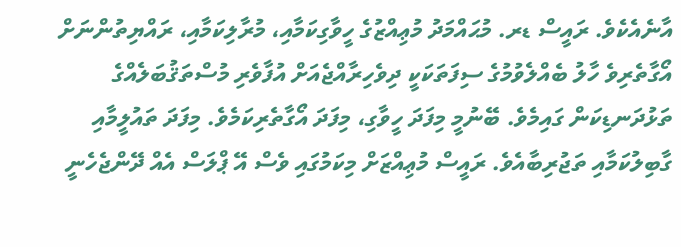އާނެއެކެވެ. ރައީސް ޑރ. މުޙައްމަދު މުޢިއްޒުގެ ހީވާގިކަމާއި، މުރާލިކަމާއި، ރައްޔިތުންނަށް އޯގާތެރިވެ ހާލު ބެއްލެވުމުގެ ސިފަތަކަކީ ދިވެހިރާއްޖެއަށް އުފާވެރި މުސްތަޤުބަލެއްގެ ތަޅުދަނޑިކަން ގައިމެވެ. ބޭނުމީ މިފަދަ ހީވާގި، މިފަދަ އޯގާތެރިކަމެވެ. މިފަދަ ތައުލީމާއި ގާބިލުކަމާއި ތަޖުރިބާއެވެ. ރައީސް މުޢިއްޒަށް މިކަމުގައި ވެސް އޭ ޕްލަސް އެއް ދޭންޖެހެނީ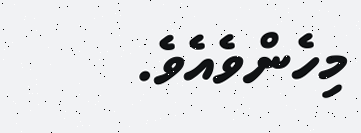މިހެންވެއެވެ.